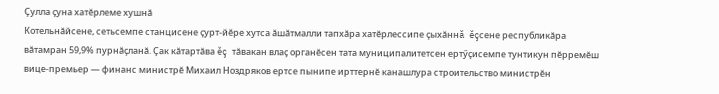Çулла çуна хатĕрлеме хушнă
Котельнăйсене, сетьсемпе станцисене çурт-йĕре хутса ăшăтмалли тапхăра хатĕрлессипе çыхăннă ĕçсене республикăра вăтамран 59,9% пурнăçланă. Çак кăтартăва ĕç тăвакан влаç органĕсен тата муниципалитетсен ертӳçисемпе тунтикун пĕрремĕш вице-премьер — финанс министрĕ Михаил Ноздряков ертсе пынипе ирттернĕ канашлура строительство министрĕн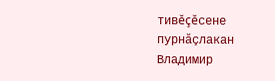тивĕçĕсене пурнăçлакан Владимир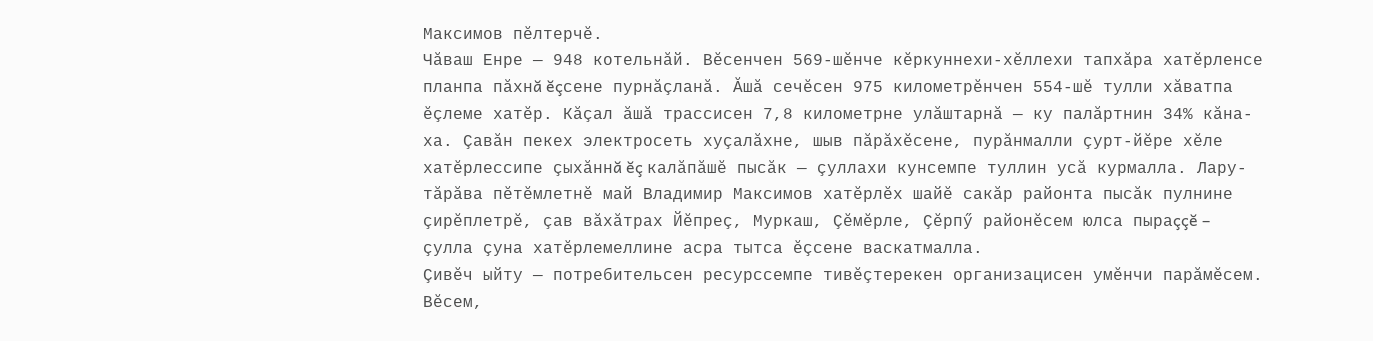Максимов пĕлтерчĕ.
Чăваш Енре — 948 котельнăй. Вĕсенчен 569-шĕнче кĕркуннехи-хĕллехи тапхăра хатĕрленсе планпа пăхнă ĕçсене пурнăçланă. Ăшă сечĕсен 975 километрĕнчен 554-шĕ тулли хăватпа ĕçлеме хатĕр. Кăçал ăшă трассисен 7,8 километрне улăштарнă — ку палăртнин 34% кăна-ха. Çавăн пекех электросеть хуçалăхне, шыв пăрăхĕсене, пурăнмалли çурт-йĕре хĕле хатĕрлессипе çыхăннă ĕç калăпăшĕ пысăк — çуллахи кунсемпе туллин усă курмалла. Лару-тăрăва пĕтĕмлетнĕ май Владимир Максимов хатĕрлĕх шайĕ сакăр районта пысăк пулнине çирĕплетрĕ, çав вăхăтрах Йĕпреç, Муркаш, Çĕмĕрле, Çĕрпӳ районĕсем юлса пыраççĕ – çулла çуна хатĕрлемеллине асра тытса ĕçсене васкатмалла.
Çивĕч ыйту — потребительсен ресурссемпе тивĕçтерекен организацисен умĕнчи парăмĕсем. Вĕсем,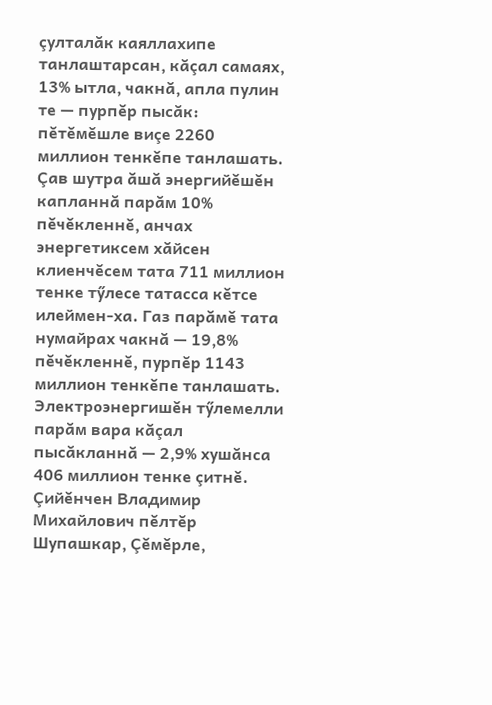çулталăк каяллахипе танлаштарсан, кăçал самаях, 13% ытла, чакнă, апла пулин те — пурпĕр пысăк: пĕтĕмĕшле виçе 2260 миллион тенкĕпе танлашать. Çав шутра ăшă энергийĕшĕн капланнă парăм 10% пĕчĕкленнĕ, анчах энергетиксем хăйсен клиенчĕсем тата 711 миллион тенке тӳлесе татасса кĕтсе илеймен-ха. Газ парăмĕ тата нумайрах чакнă — 19,8% пĕчĕкленнĕ, пурпĕр 1143 миллион тенкĕпе танлашать. Электроэнергишĕн тӳлемелли парăм вара кăçал пысăкланнă — 2,9% хушăнса 406 миллион тенке çитнĕ. Çийĕнчен Владимир Михайлович пĕлтĕр Шупашкар, Çĕмĕрле,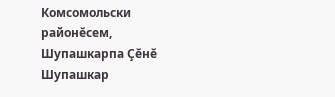Комсомольски районĕсем, Шупашкарпа Çĕнĕ Шупашкар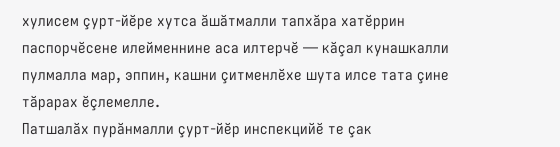хулисем çурт-йĕре хутса ăшăтмалли тапхăра хатĕррин паспорчĕсене илейменнине аса илтерчĕ — кăçал кунашкалли пулмалла мар, эппин, кашни çитменлĕхе шута илсе тата çине тăрарах ĕçлемелле.
Патшалăх пурăнмалли çурт-йĕр инспекцийĕ те çак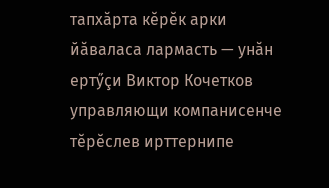тапхăрта кĕрĕк арки йăваласа лармасть — унăн ертӳçи Виктор Кочетков управляющи компанисенче тĕрĕслев ирттернипе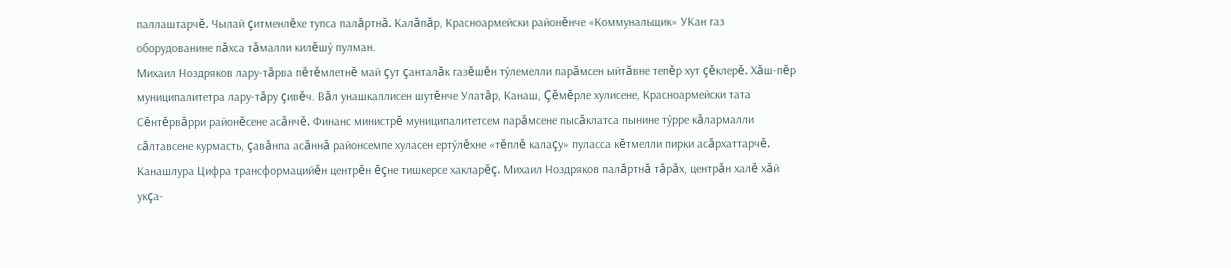паллаштарчĕ. Чылай çитменлĕхе тупса палăртнă. Калăпăр, Красноармейски районĕнче «Коммунальщик» УКан газ оборудованине пăхса тăмалли килĕшӳ пулман.
Михаил Ноздряков лару-тăрва пĕтĕмлетнĕ май çут çанталăк газĕшĕн тӳлемелли парăмсен ыйтăвне тепĕр хут çĕклерĕ. Хăш-пĕр муниципалитетра лару-тăру çивĕч. Вăл унашкаллисен шутĕнче Улатăр, Канаш, Çĕмĕрле хулисене, Красноармейски тата Сĕнтĕрвăрри районĕсене асăнчĕ. Финанс министрĕ муниципалитетсем парăмсене пысăклатса пынине тӳрре кăлармалли сăлтавсене курмасть, çавăнпа асăннă районсемпе хуласен ертӳлĕхне «тĕплĕ калаçу» пуласса кĕтмелли пирки асăрхаттарчĕ.
Канашлура Цифра трансформацийĕн центрĕн ĕçне тишкерсе хакларĕç. Михаил Ноздряков палăртнă тăрăх, центрăн халĕ хăй укçа-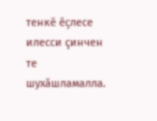тенкĕ ĕçлесе илесси çинчен те шухăшламалла.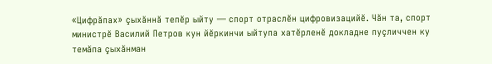«Цифрăпах» çыхăннă тепĕр ыйту — спорт отраслĕн цифровизацийĕ. Чăн та, спорт министрĕ Василий Петров кун йĕркинчи ыйтупа хатĕрленĕ докладне пуçличчен ку темăпа çыхăнман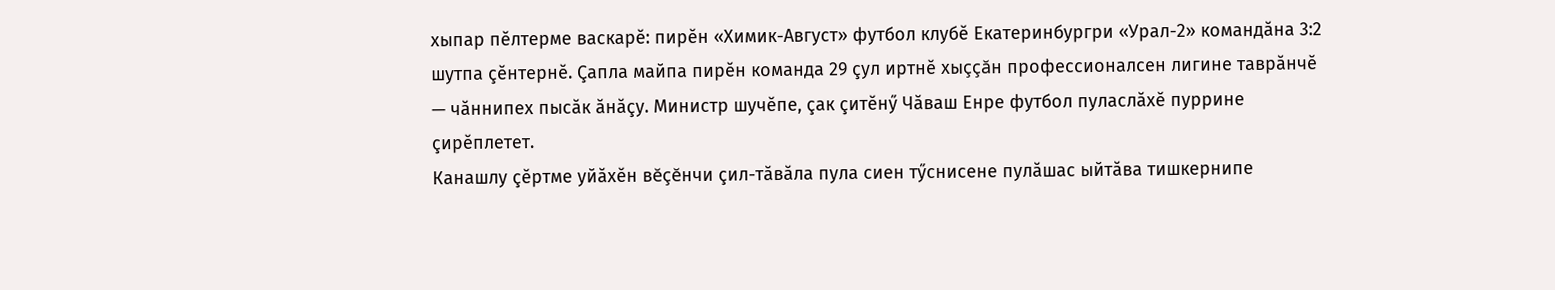хыпар пĕлтерме васкарĕ: пирĕн «Химик-Август» футбол клубĕ Екатеринбургри «Урал-2» командăна 3:2 шутпа çĕнтернĕ. Çапла майпа пирĕн команда 29 çул иртнĕ хыççăн профессионалсен лигине таврăнчĕ — чăннипех пысăк ăнăçу. Министр шучĕпе, çак çитĕнӳ Чăваш Енре футбол пуласлăхĕ пуррине çирĕплетет.
Канашлу çĕртме уйăхĕн вĕçĕнчи çил-тăвăла пула сиен тӳснисене пулăшас ыйтăва тишкернипе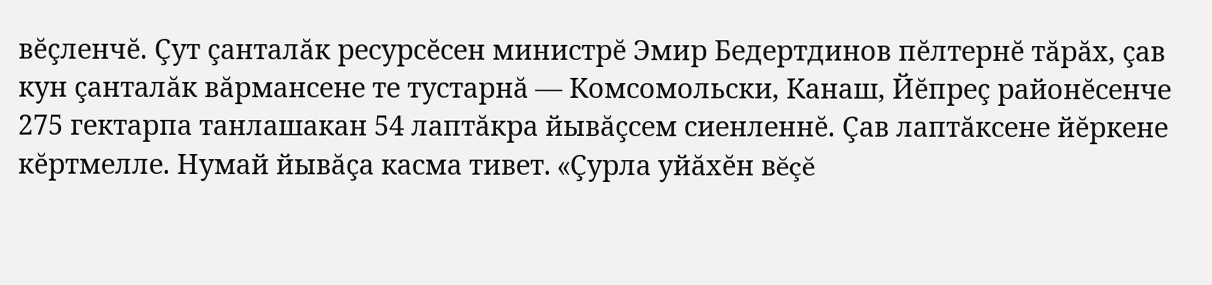вĕçленчĕ. Çут çанталăк ресурсĕсен министрĕ Эмир Бедертдинов пĕлтернĕ тăрăх, çав кун çанталăк вăрмансене те тустарнă — Комсомольски, Канаш, Йĕпреç районĕсенче 275 гектарпа танлашакан 54 лаптăкра йывăçсем сиенленнĕ. Çав лаптăксене йĕркене кĕртмелле. Нумай йывăçа касма тивет. «Çурла уйăхĕн вĕçĕ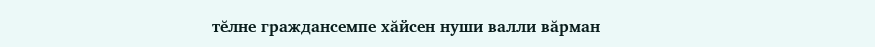тĕлне граждансемпе хăйсен нуши валли вăрман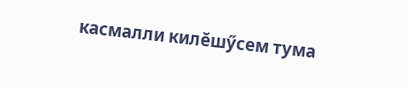касмалли килĕшӳсем тума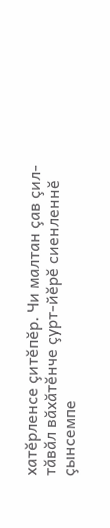хатĕрленсе çитĕпĕр. Чи малтан çав çил-тăвăл вăхăтĕнче çурт-йĕрĕ сиенленнĕ çынсемпе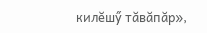килĕшӳ тăвăпăр»,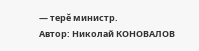— терĕ министр.
Автор: Николай КОНОВАЛОВ